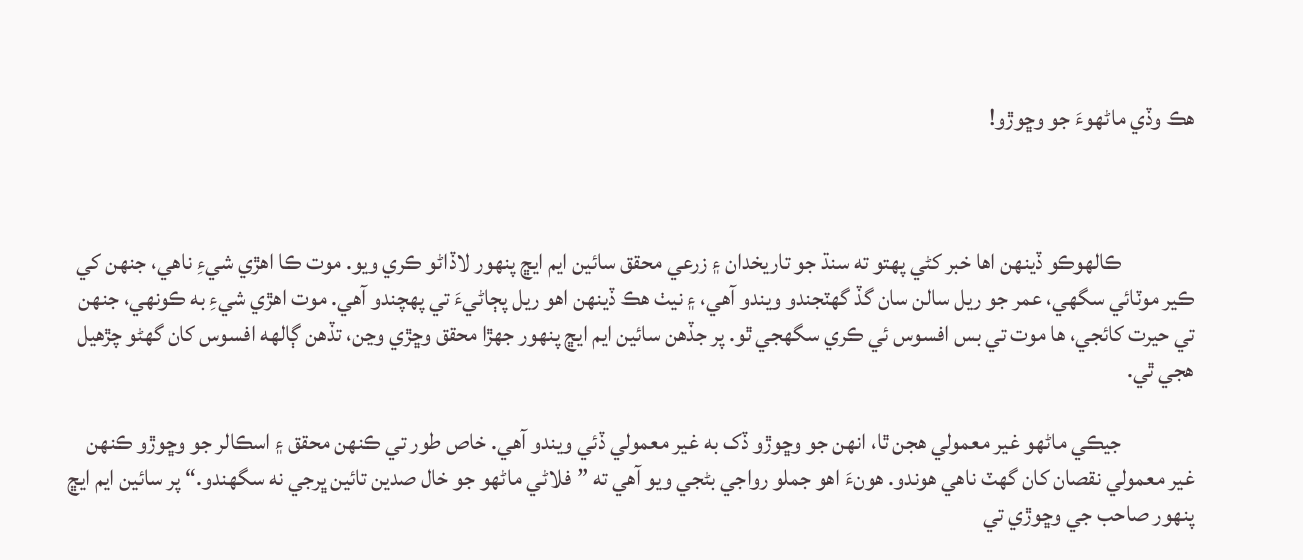هڪ وڏي ماڻهوءَ جو وڇوڙو!



                ڪالهوڪو ڏينهن اها خبر کڻي پهتو ته سنڌ جو تاريخدان ۽ زرعي محقق سائين ايم ايڇ پنهور لاڏاڻو ڪري ويو. موت ڪا اهڙي شيءِ ناهي، جنهن کي ڪير موٽائي سگهي، عمر جو ريل سالن سان گڏ گهٽجندو ويندو آهي، ۽ نيٺ هڪ ڏينهن اهو ريل پڄاڻيءَ تي پهچندو آهي. موت اهڙي شيءِ به ڪونهي، جنهن تي حيرت کائجي، ها موت تي بس افسوس ئي ڪري سگهجي ٿو. پر جڏهن سائين ايم ايڇ پنهور جهڙا محقق وڇڙي وڃن، تڏهن ڳالهه افسوس کان گهڻو چڙهيل هجي ٿي.

                جيڪي ماڻهو غير معمولي هجن ٿا، انهن جو وڇوڙو ڏک به غير معمولي ڏئي ويندو آهي. خاص طور تي ڪنهن محقق ۽ اسڪالر جو وڇوڙو ڪنهن غير معمولي نقصان کان گهٽ ناهي هوندو. هونءَ اهو جملو رواجي بڻجي ويو آهي ته ”فلاڻي ماڻهو جو خال صدين تائين ڀرجي نه سگهندو.“ پر سائين ايم ايڇ پنهور صاحب جي وڇوڙي تي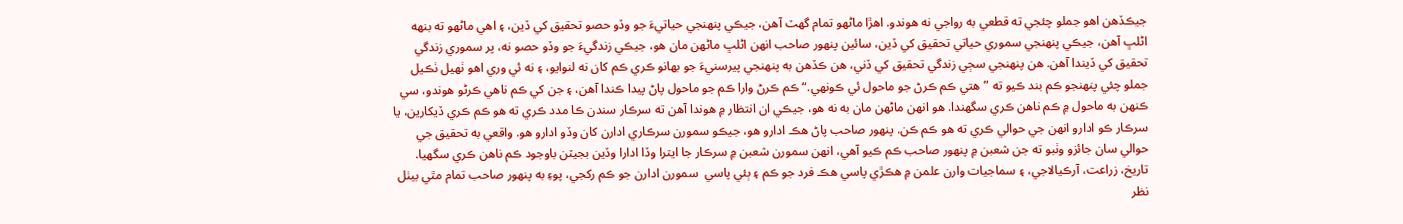جيڪڏهن اهو جملو چئجي ته قطعي به رواجي نه هوندو. اهڙا ماڻهو تمام گهٽ آهن، جيڪي پنهنجي حياتيءَ جو وڏو حصو تحقيق کي ڏين، ۽ اهي ماڻهو ته بنهه اڻلڀ آهن، جيڪي پنهنجي سموري حياتي تحقيق کي ڏين، سائين پنهور صاحب انهن اڻلڀ ماڻهن مان هو، جيڪي زندگيءَ جو وڏو حصو نه، پر سموري زندگي تحقيق کي ڏيندا آهن. هن پنهنجي سڄي زندگي تحقيق کي ڏني، هن ڪڏهن به پنهنجي پيرسنيءَ جو بهانو ڪري ڪم کان نه لنوايو، ۽ نه ئي وري اهو ٺهيل ٺڪيل جملو چئي پنهنجو ڪم بند ڪيو ته ”هتي ڪم ڪرڻ جو ماحول ئي ڪونهي.“ ڪم ڪرڻ وارا ڪم جو ماحول پاڻ پيدا ڪندا آهن، ۽ جن کي ڪم ناهي ڪرڻو هوندو، سي ڪنهن به ماحول ۾ ڪم ناهن ڪري سگهندا. هو انهن ماڻهن مان به نه هو، جيڪي ان انتظار ۾ هوندا آهن ته سرڪار سندن ڪا مدد ڪري ته هو ڪم ڪري ڏيکارين، يا سرڪار ڪو ادارو انهن جي حوالي ڪري ته هو ڪم ڪن. پنهور صاحب پاڻ هڪ ادارو هو، جيڪو سمورن سرڪاري ادارن کان وڏو ادارو هو. واقعي به تحقيق جي حوالي سان جائزو وٺبو ته جن شعبن ۾ پنهور صاحب ڪم ڪيو آهي، انهن سمورن شعبن ۾ سرڪار جا ايترا وڏا ادارا وڏين بجيٽن باوجود ڪم ناهن ڪري سگهيا. تاريخ، زراعت، آرڪيالاجي، ۽ سماجيات وارن علمن ۾ هڪڙي پاسي هڪ فرد جو ڪم ۽ ٻئي پاسي  سمورن ادارن جو ڪم رکجي، پوءِ به پنهور صاحب تمام مٿي بيٺل نظر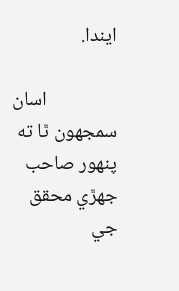ايندا.

                اسان سمجهون ٿا ته پنهور صاحب جهڙي محقق جي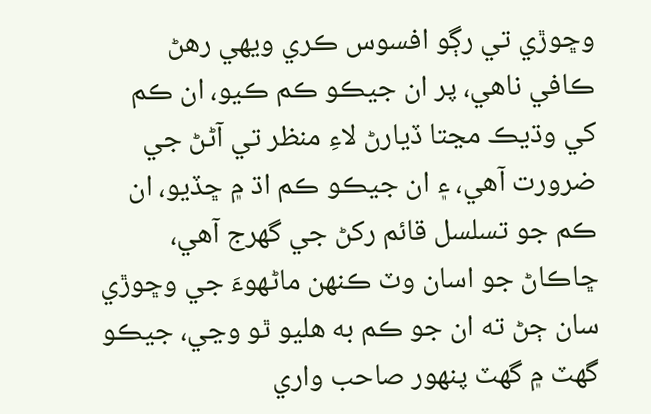وڇوڙي تي رڳو افسوس ڪري ويهي رهڻ ڪافي ناهي، پر ان جيڪو ڪم ڪيو، ان ڪم کي وڌيڪ مڃتا ڏيارڻ لاءِ منظر تي آڻڻ جي ضرورت آهي، ۽ ان جيڪو ڪم اڌ ۾ ڇڏيو، ان ڪم جو تسلسل قائم رکڻ جي گهرج آهي، ڇاڪاڻ جو اسان وٽ ڪنهن ماڻهوءَ جي وڇوڙي سان ڄڻ ته ان جو ڪم به هليو ٿو وڃي، جيڪو گهٽ ۾ گهٽ پنهور صاحب واري